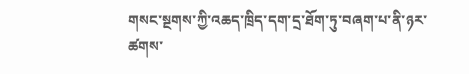གསང་སྔགས་ཀྱི་འཆད་ཁྲིད་དག་དྲ་ཐོག་ཏུ་བཞག་པ་ནི་ཉར་ཚགས་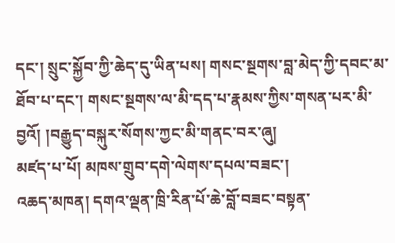དང་། སྲུང་སྐྱོབ་ཀྱི་ཆེད་དུ་ཡིན་པས། གསང་སྔགས་བླ་མེད་ཀྱི་དབང་མ་ཐོབ་པ་དང་། གསང་སྔགས་ལ་མི་དད་པ་རྣམས་ཀྱིས་གསན་པར་མི་བྱའོ། །བརྒྱུད་བསྐུར་སོགས་ཀྱང་མི་གནང་བར་ཞུ།
མཛད་པ་པོ། མཁས་གྲུབ་དགེ་ལེགས་དཔལ་བཟང་།
འཆད་མཁན། དགའ་ལྡན་ཁྲི་རིན་པོ་ཆེ་བློ་བཟང་བསྟན་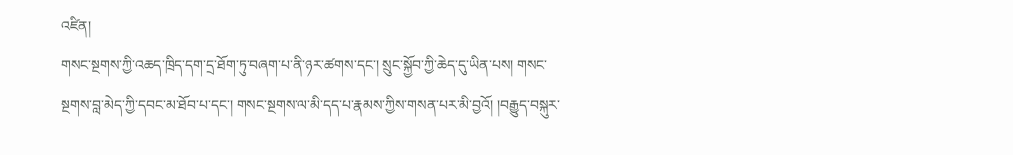འཛིན།
གསང་སྔགས་ཀྱི་འཆད་ཁྲིད་དག་དྲ་ཐོག་ཏུ་བཞག་པ་ནི་ཉར་ཚགས་དང་། སྲུང་སྐྱོབ་ཀྱི་ཆེད་དུ་ཡིན་པས། གསང་སྔགས་བླ་མེད་ཀྱི་དབང་མ་ཐོབ་པ་དང་། གསང་སྔགས་ལ་མི་དད་པ་རྣམས་ཀྱིས་གསན་པར་མི་བྱའོ། །བརྒྱུད་བསྐུར་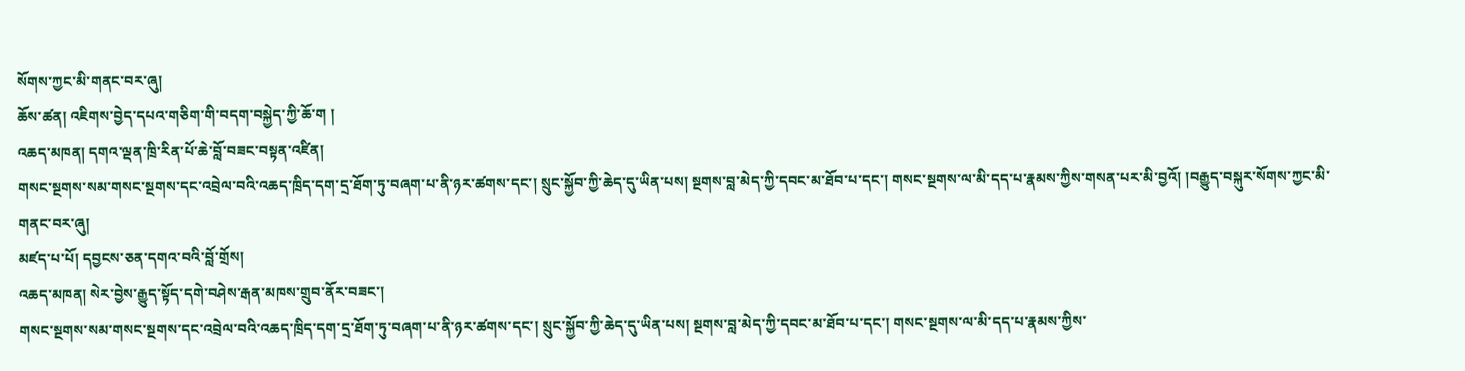སོགས་ཀྱང་མི་གནང་བར་ཞུ།
ཆོས་ཚན། འཇིགས་བྱེད་དཔའ་གཅིག་གི་བདག་བསྐྱེད་ཀྱི་ཆོ་ག །
འཆད་མཁན། དགའ་ལྡན་ཁྲི་རིན་པོ་ཆེ་བློ་བཟང་བསྟན་འཛིན།
གསང་སྔགས་སམ་གསང་སྔགས་དང་འབྲེལ་བའི་འཆད་ཁྲིད་དག་དྲ་ཐོག་ཏུ་བཞག་པ་ནི་ཉར་ཚགས་དང་། སྲུང་སྐྱོབ་ཀྱི་ཆེད་དུ་ཡིན་པས། སྔགས་བླ་མེད་ཀྱི་དབང་མ་ཐོབ་པ་དང་། གསང་སྔགས་ལ་མི་དད་པ་རྣམས་ཀྱིས་གསན་པར་མི་བྱའོ། །བརྒྱུད་བསྐུར་སོགས་ཀྱང་མི་གནང་བར་ཞུ།
མཛད་པ་པོ། དབྱངས་ཅན་དགའ་བའི་བློ་གྲོས།
འཆད་མཁན། སེར་བྱེས་རྒྱུད་སྟོད་དགེ་བཤེས་རྒན་མཁས་གྲུབ་ནོར་བཟང་།
གསང་སྔགས་སམ་གསང་སྔགས་དང་འབྲེལ་བའི་འཆད་ཁྲིད་དག་དྲ་ཐོག་ཏུ་བཞག་པ་ནི་ཉར་ཚགས་དང་། སྲུང་སྐྱོབ་ཀྱི་ཆེད་དུ་ཡིན་པས། སྔགས་བླ་མེད་ཀྱི་དབང་མ་ཐོབ་པ་དང་། གསང་སྔགས་ལ་མི་དད་པ་རྣམས་ཀྱིས་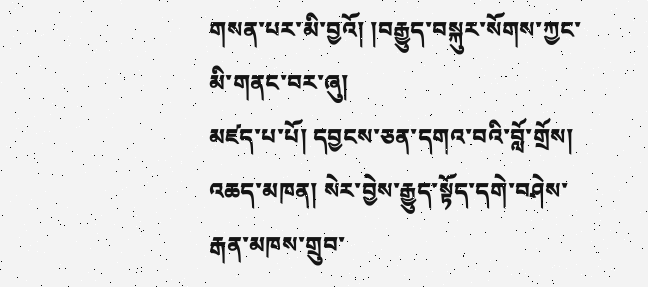གསན་པར་མི་བྱའོ། །བརྒྱུད་བསྐུར་སོགས་ཀྱང་མི་གནང་བར་ཞུ།
མཛད་པ་པོ། དབྱངས་ཅན་དགའ་བའི་བློ་གྲོས།
འཆད་མཁན། སེར་བྱེས་རྒྱུད་སྟོད་དགེ་བཤེས་རྒན་མཁས་གྲུབ་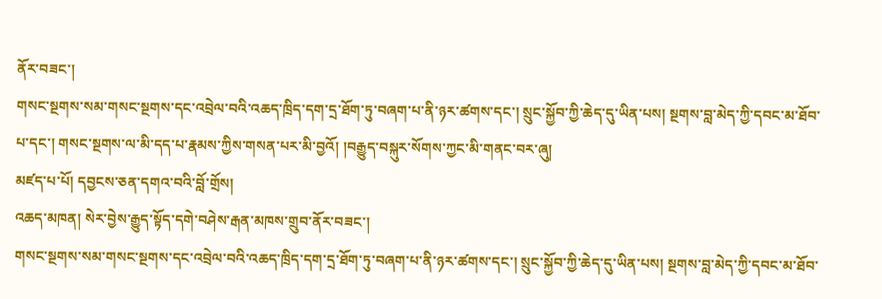ནོར་བཟང་།
གསང་སྔགས་སམ་གསང་སྔགས་དང་འབྲེལ་བའི་འཆད་ཁྲིད་དག་དྲ་ཐོག་ཏུ་བཞག་པ་ནི་ཉར་ཚགས་དང་། སྲུང་སྐྱོབ་ཀྱི་ཆེད་དུ་ཡིན་པས། སྔགས་བླ་མེད་ཀྱི་དབང་མ་ཐོབ་པ་དང་། གསང་སྔགས་ལ་མི་དད་པ་རྣམས་ཀྱིས་གསན་པར་མི་བྱའོ། །བརྒྱུད་བསྐུར་སོགས་ཀྱང་མི་གནང་བར་ཞུ།
མཛད་པ་པོ། དབྱངས་ཅན་དགའ་བའི་བློ་གྲོས།
འཆད་མཁན། སེར་བྱེས་རྒྱུད་སྟོད་དགེ་བཤེས་རྒན་མཁས་གྲུབ་ནོར་བཟང་།
གསང་སྔགས་སམ་གསང་སྔགས་དང་འབྲེལ་བའི་འཆད་ཁྲིད་དག་དྲ་ཐོག་ཏུ་བཞག་པ་ནི་ཉར་ཚགས་དང་། སྲུང་སྐྱོབ་ཀྱི་ཆེད་དུ་ཡིན་པས། སྔགས་བླ་མེད་ཀྱི་དབང་མ་ཐོབ་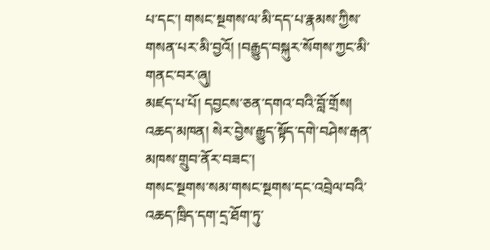པ་དང་། གསང་སྔགས་ལ་མི་དད་པ་རྣམས་ཀྱིས་གསན་པར་མི་བྱའོ། །བརྒྱུད་བསྐུར་སོགས་ཀྱང་མི་གནང་བར་ཞུ།
མཛད་པ་པོ། དབྱངས་ཅན་དགའ་བའི་བློ་གྲོས།
འཆད་མཁན། སེར་བྱེས་རྒྱུད་སྟོད་དགེ་བཤེས་རྒན་མཁས་གྲུབ་ནོར་བཟང་།
གསང་སྔགས་སམ་གསང་སྔགས་དང་འབྲེལ་བའི་འཆད་ཁྲིད་དག་དྲ་ཐོག་ཏུ་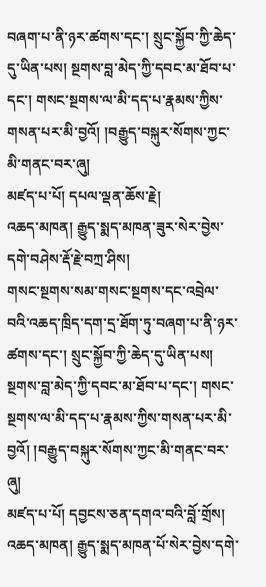བཞག་པ་ནི་ཉར་ཚགས་དང་། སྲུང་སྐྱོབ་ཀྱི་ཆེད་དུ་ཡིན་པས། སྔགས་བླ་མེད་ཀྱི་དབང་མ་ཐོབ་པ་དང་། གསང་སྔགས་ལ་མི་དད་པ་རྣམས་ཀྱིས་གསན་པར་མི་བྱའོ། །བརྒྱུད་བསྐུར་སོགས་ཀྱང་མི་གནང་བར་ཞུ།
མཛད་པ་པོ། དཔལ་ལྡན་ཆོས་རྗེ།
འཆད་མཁན། རྒྱུད་སྨད་མཁན་ཟུར་སེར་བྱེས་དགེ་བཤེས་རྡོ་རྗེ་བཀྲ་ཤིས།
གསང་སྔགས་སམ་གསང་སྔགས་དང་འབྲེལ་བའི་འཆད་ཁྲིད་དག་དྲ་ཐོག་ཏུ་བཞག་པ་ནི་ཉར་ཚགས་དང་། སྲུང་སྐྱོབ་ཀྱི་ཆེད་དུ་ཡིན་པས། སྔགས་བླ་མེད་ཀྱི་དབང་མ་ཐོབ་པ་དང་། གསང་སྔགས་ལ་མི་དད་པ་རྣམས་ཀྱིས་གསན་པར་མི་བྱའོ། །བརྒྱུད་བསྐུར་སོགས་ཀྱང་མི་གནང་བར་ཞུ།
མཛད་པ་པོ། དབྱངས་ཅན་དགའ་བའི་བློ་གྲོས།
འཆད་མཁན། རྒྱུད་སྨད་མཁན་པོ་སེར་བྱེས་དགེ་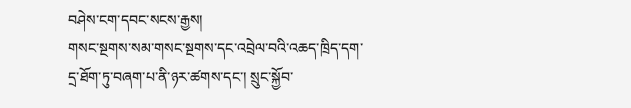བཤེས་ངག་དབང་སངས་རྒྱས།
གསང་སྔགས་སམ་གསང་སྔགས་དང་འབྲེལ་བའི་འཆད་ཁྲིད་དག་དྲ་ཐོག་ཏུ་བཞག་པ་ནི་ཉར་ཚགས་དང་། སྲུང་སྐྱོབ་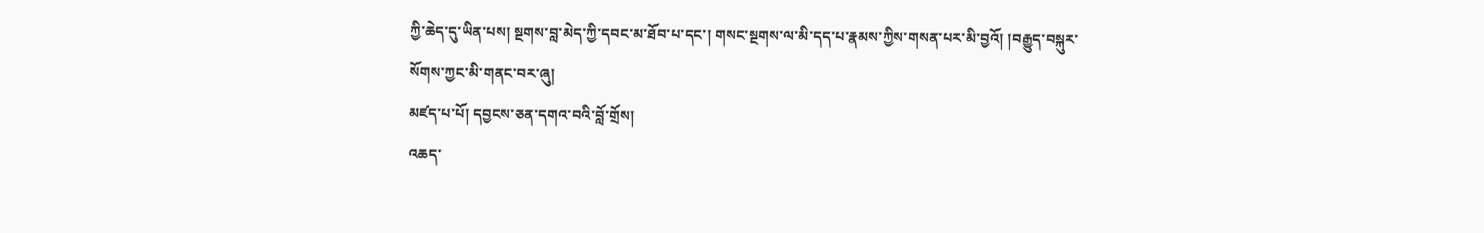ཀྱི་ཆེད་དུ་ཡིན་པས། སྔགས་བླ་མེད་ཀྱི་དབང་མ་ཐོབ་པ་དང་། གསང་སྔགས་ལ་མི་དད་པ་རྣམས་ཀྱིས་གསན་པར་མི་བྱའོ། །བརྒྱུད་བསྐུར་སོགས་ཀྱང་མི་གནང་བར་ཞུ།
མཛད་པ་པོ། དབྱངས་ཅན་དགའ་བའི་བློ་གྲོས།
འཆད་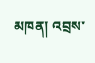མཁན། འབྲས་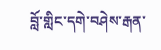བློ་གླིང་དགེ་བཤེས་རྒན་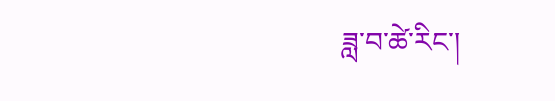ཟླ་བ་ཚེ་རིང་།